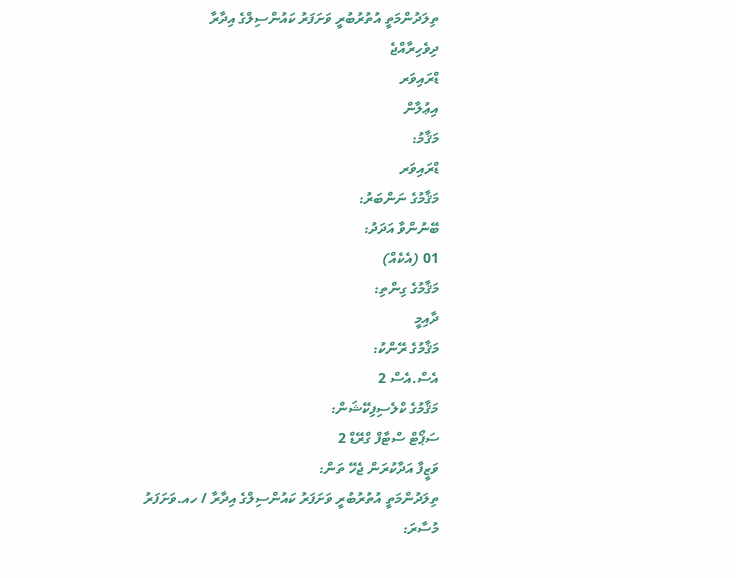ތިލަދުންމަތީ އުތުރުބުރީ ވަށަފަރު ކައުންސިލްގެ އިދާރާ
ދިވެހިރާއްޖެ
ޑްރައިވަރ
އިޢުލާން
މަޤާމު:
ޑްރައިވަރ
މަޤާމުގެ ނަންބަރު:
ބޭނުންވާ އަދަދު:
01 (އެކެއް)
މަޤާމުގެ ގިންތި:
ދާއިމީ
މަޤާމުގެ ރޭންކު:
އެސް.އެސް 2
މަޤާމުގެ ކްލެސިފިކޭޝަން:
ސަޕޯޓް ސްޓާފް ގްރޭޑް 2
ވަޒީފާ އަދާކުރަން ޖެހޭ ތަން:
ތިލަދުންމަތީ އުތުރުބުރީ ވަށަފަރު ކައުންސިލްގެ އިދާރާ / ހއ.ވަށަފަރު
މުސާރަ: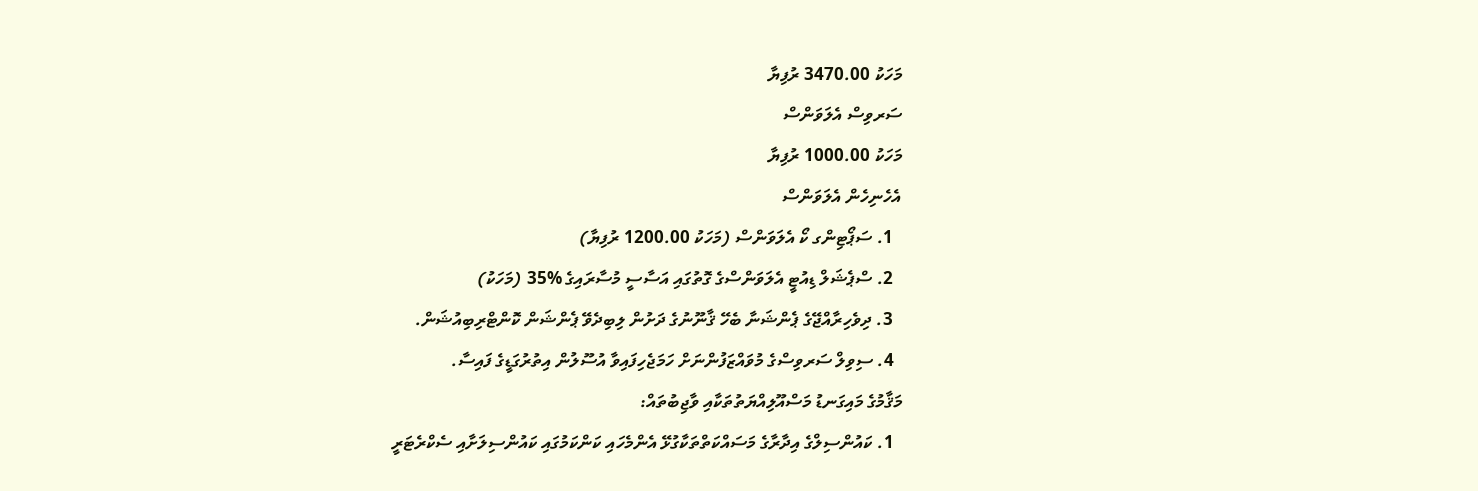މަހަކު 3470.00 ރުފިޔާ
ސަރވިސް އެލަވަންސް
މަހަކު 1000.00 ރުފިޔާ
އެހެނިހެން އެލަވަންސް
  1. ސަޕޯޓިންގ ކޯ އެލަވަންސް (މަހަކު 1200.00 ރުފިޔާ)
  2. ސްޕެޝަލް ޑިއުޓީ އެލަވަންސްގެ ގޮތުގައި އަސާސީ މުސާރައިގެ %35 (މަހަކު)
  3. ދިވެހިރާއްޖޭގެ ޕެންޝަނާ ބެހޭ ޤާނޫނުގެ ދަށުން ލިބިދެވޭ ޕެންޝަން ކޮންޓްރިބިއުޝަން.
  4. ސިވިލް ސަރވިސްގެ މުވައްޒަފުންނަށް ހަމަޖެހިފައިވާ އުސޫލުން އިތުރުގަޑީގެ ފައިސާ.
މަޤާމުގެ މައިގަނޑު މަސްއޫލިއްޔަތުތަކާއި ވާޖިބުތައް:
  1. ކައުންސިލްގެ އިދާރާގެ މަސައްކަތްތަކާގުޅޭ އެންމެހައި ކަންކަމުގައި ކައުންސިލަށާއި ސެކްރެޓަރީ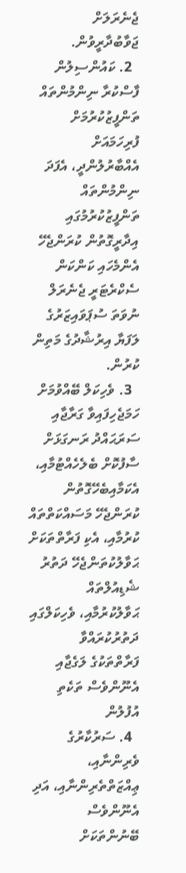ޖެނެރަލަށް ޖަވާބުދާރީވުން.
  2. ކައުންސިލުން ފާސްކުރާ ނިންމުންތައް ތަންފީޒުކުރުމަށް ފުރިހަމައަށް އެއްބާރުލުންދީ، އެފަދަ ނިންމުންތައް ތަންފީޒުކުރުމުގައި އިދާރީގޮތުން ކުރަންޖެހޭ އެންމެހައި ކަންކަން ސެކްރެޓަރީ ޖެނެރަލް ނުވަތަ ސުޕަވައިޒަރުގެ ލަފަޔާ އިރުޝާދުގެ މަތިން ކުރުން.
  3. ވެހިކަލް ބޭއްވުމަށް ހަމަޖެހިފައިވާ ގަރާޖާއި ސަރަޙައްދު ރަނގަޅަށް ސާފުކޮށް ބެލެހެއްޓުމާއި، އެކަމާއިބެހޭގޮތުން ކުރަންޖެހޭ މަސައްކަތްތައް ކުރުމާއި، އެކި ފަރާތްތަކަށް ޙަވާލުކުތަންޖެހޭ ދަތުރު ޝެޑިއުލްތައް ޙަވާލުކުރުމާއި، ވެހިކަލްގައި ދަތުރުކުރައްވާ ފަރާތްތަކުގެ ލަގެޖާއި އެނޫންވެސް ތަކެތި އުފުލުން
  4. ސަރުކާރުގެ ވެރިންނާއި، ޢިއްޒަތްތެރިންނާއި، އަދި އެނޫންވެސް ބޭނުންތަކަށް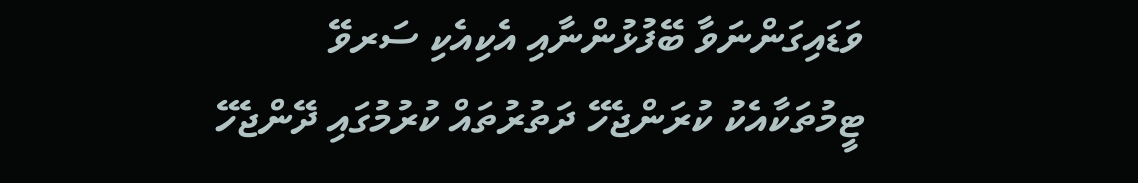ވަޑައިގަންނަވާ ބޭފުޅުންނާއި އެކިއެކި ސަރވޭ ޓީމުތަކާއެކު ކުރަންޖެހޭ ދަތުރުތައް ކުރުމުގައި ދޭންޖެހޭ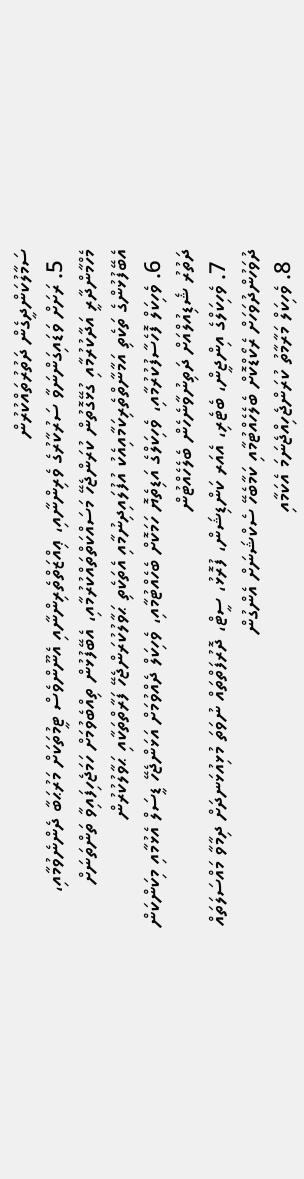ސަމާލުކަންދީގެން ދަތުރުތައްކުރުން
  5. ރަށަށް ވަޑައިގަންނަވާ ސަރުކާރުގެ ވެރިންނާއި، ޢިއްޒަތްތެރިންނާއި އެނޫންވެސް ޓީމުތަކަށް މަރުޙަބާ ދެންނެވުމާއި، މެހްމާންދާރީ އަދާކުރުމާއި ގުޅޭގޮތުން ކުރަންޖެހޭ މަސައްކަތްތައްކުރުމާއި، އެބޭފުޅުން ތިއްބެވުމަށް ހަމަޖެހިފައިވާ ތަންތަނަށް އެބޭފުޅުންގެ ތަކެތި އަމާނާތްތެރިކަމާއިއެކު އުފުލައިދިނުމާއި އެތަކެތި ޙަވާލުކުރަންޖެހޭ ފަރާތްތަކާއި ޙަވާލުކުރުން
  6. ވެހިކަލް ފޮހެސާފުކުރުމާއި، ވެހިކަލްގެ އަޑިތެޔޮ ހަމަކޮށް ބެހެއްޓުމާއި، ވެހިކަލް ދެއްވުމަށް އަޅަންޖެހޭ ޑީސަލް އެޅުމާއި މިކަންކަން ދަތުރު ޝެޑިއުލްއަށް ދަތިނުވާނެހެން ބެލެހެއްޓުން
  7. ވެހިކަލްގެ އިންޖީން، ބެޓެރި، އެއަރ ކަންޑިޝަން، ފުރޮޅު، ސީޓް، ދޮރުފަތްތައް ނުވަތަ މުޅިއުޅަނދަށް ދިމާވާ މައްސަލަތައް ދުވަހުންދުވަހަށް ރެކޯޑްކޮށް ބެލެހެއްޓުމާއި ކަމާބެހޭ ސެކްޝަނަށް އެންގުން
  8. ވެހިކަލް މަރާމާތު ކުރަންޖެހިއްޖެނަމަ އެކަމާއި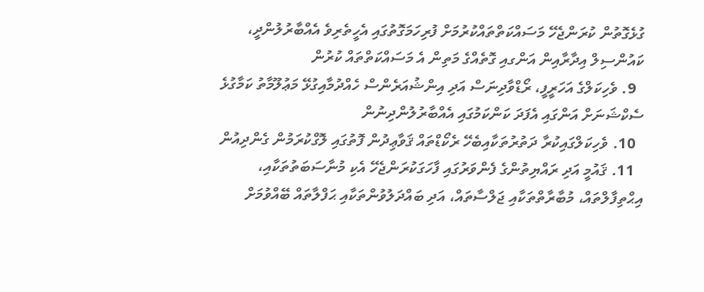ގުޅެގޮތުން ކުރަންޖެހޭ މަސައްކަތްތައްކުރުމަށް ފުރިހަމަގޮތުގައި އެހީތެރިވެ އެއްބާރުލުންދީ، ކައުންސިލް އިދާރާއިން އަންގއި ގޮތެއްގެ މަތިން އެ މަސައްކަތްތައް ކުރުން
  9. ވެހިކަލްގެ އަހަރީފީ، ރޯޑްވާދިނަސް އަދި އިންޝުއަރެންސް ހެއްދުމާއިގުޅޭ މަޢުލޫމާތު ކަމާގުޅެ ސެކްޝަނަށް އަންގައި އެފަދަ ކަންކަމުގައި އެއްބާރުލުންދިނުން
  10. ވެހިކަލްގައިކުރާ ދަތުރުތަކާއިބެހޭ ރެކޯޑްތައް ޤަވާޢިދުން ފޮތުގައި ލޮގްކުރަމުން ގެންދިއުން
  11. ޤައުމީ އަދި ރައްޔިތުންގެ ފެންވަރުގައި ފާހަގަކުރަންޖެހޭ އެކި މުނާސަބަތުތަކާއި، އިޙްތިފާލްތައް، މުބާރާތްތަކާއި ޖަލްސާތައް، އަދި ބައްދަލުވުންތަކާއި ޙަފްލާތައް ބޭއްވުމަށް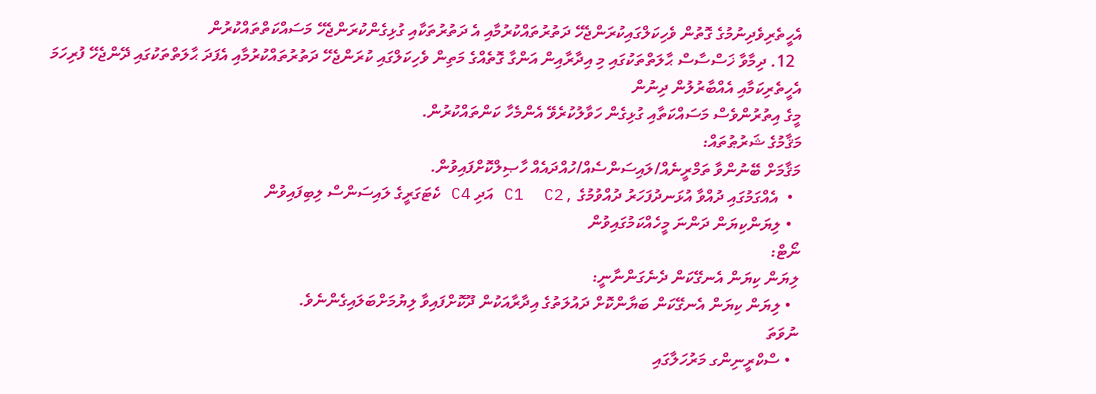އެހީތެރިވެދިނުމުގެ ގޮތުން ވެހިކަލްގައިކުރަންޖެހޭ ދަތުރުތައްކުރުމާއި އެ ދަތުރުތަކާއި ގުޅިގެންކުރަންޖެހޭ މަސައްކަތްތައްކުރުން
  12. ދިމާވާ ޚަސްސާސް ޙާލަތްތަކުގައި މި އިދާރާއިން އަންގާ ގޮތެއްގެ މަތިން ވެހިކަލްގައި ކުރަންޖެހޭ ދަތުރުތައްކުރުމާއި އެފަދަ ޙާލަތްތަކުގައި ދޭންޖެހޭ ފުރިހަމަ އެހީތެރިކަމާއި އެއްބާރުލުން ދިނުން
މީގެ އިތުރުންވެސް މަސައްކަތާއި ގުޅިގެން ހަވާލުކުރެވޭ އެންމެހާ ކަންތައްކުރުން.
މަޤާމުގެ ޝަރުޠުތައް:
މަޤާމަށް ބޭނުންވާ ތަމްރީނެއް/ލައިސަންސެއް/ހުއްދައެއް ހާޞިލްކޮށްފައިވުން.
  •  އެއްގަމުގައި ދުއްވާ އުޅަނދުފަހަރު ދުއްވުމުގެ ,C1  C2 އަދި C4 ކެޓަގަރީގެ ލައިސަންސް ލިބިފައިވުން
  • ލިޔަންކިޔަން ދަންނަ މީހެއްކަމުގައިވުން
ނޯޓް:
ލިޔަން ކިޔަން އެނގޭކަން ދެނެގަންނާނީ:
  • ލިޔަން ކިޔަން އެނގޭކަން ބަޔާންކޮށް ދައުލަތުގެ އިދާރާއަކުން ދޫކޮށްފައިވާ ލިޔުމަށްބަލައިގެންނެވެ.
ނުވަތަ
  • ސްކްރީނިންގ މަރުހަލާގައި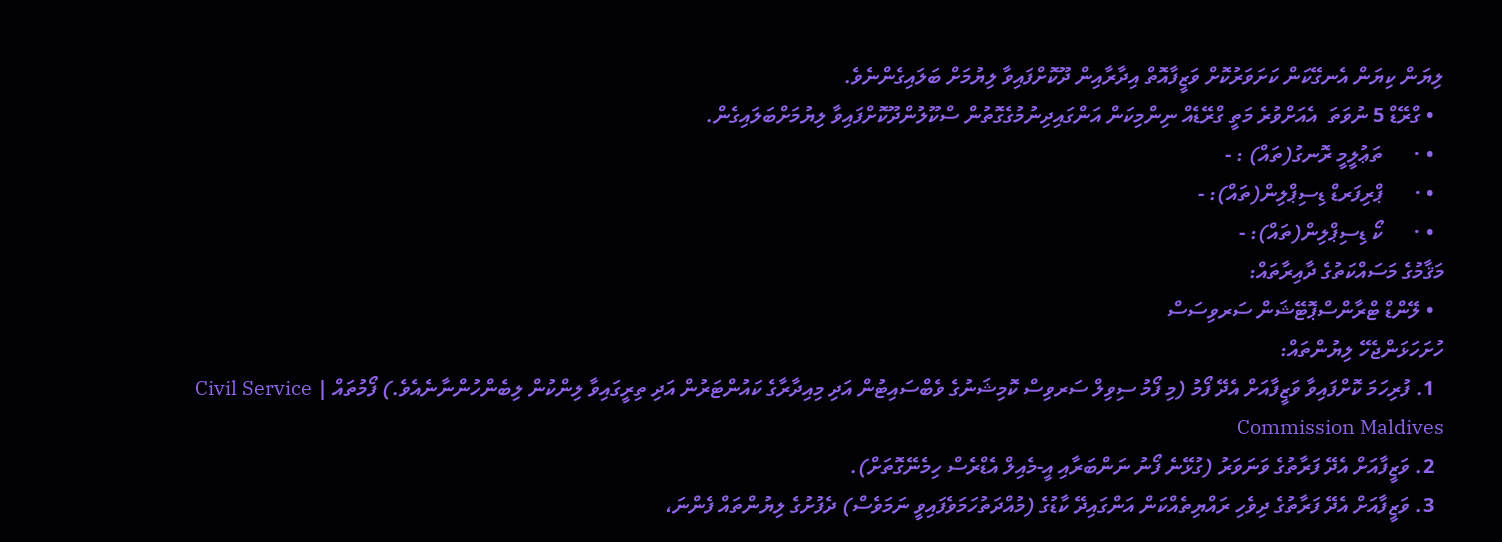ލިޔަން ކިޔަން އެނގޭކަން ކަށަވަރުކޮށް ވަޒީފާއޮތް އިދާރާއިން ދޫކޮށްފައިވާ ލިޔުމަށް ބަލައިގެންނެވެ.
  • ގްރޭޑް 5 ނުވަތަ  އެއަށްވުރެ މަތީ ގްރޭޑެއް ނިންމިކަން އަންގައިދިނުމުގެގޮތުން ސްކޫލުންދޫކޮށްފައިވާ ލިޔުމަށްބަލައިގެން.
  • ·      ތަޢުލީމީ ރޮނގު(ތައް) : -
  • ·      ޕްރިފަރޑް ޑިސިޕްލިން(ތައް): -
  • ·      ކޯ ޑިސިޕްލިން(ތައް): -
މަޤާމުގެ މަސައްކަތުގެ ދާއިރާތައް:
  • ލޭންޑް ޓްރާންސްޕޮޓޭޝަން ސަރވިސަސް
ހުށަހަޅަންޖެހޭ ލިޔުންތައް:
  1. ފުރިހަމަ ކޮށްފައިވާ ވަޒީފާއަށް އެދޭ ފޯމު (މި ފޯމު ސިވިލް ސަރވިސް ކޮމިޝަނުގެ ވެބްސައިޓުން އަދި މިއިދާރާގެ ކައުންޓަރުން އަދި ތިރީގައިވާ ލިންކުން ލިބެންހުންނާނެއެވެ.) ފޯމުތައް | Civil Service Commission Maldives
  2. ވަޒީފާއަށް އެދޭ ފަރާތުގެ ވަނަވަރު (ގުޅޭނެ ފޯނު ނަންބަރާއި އީ-މެއިލް އެޑްރެސް ހިމެނޭގޮތަށް).
  3. ވަޒީފާއަށް އެދޭ ފަރާތުގެ ދިވެހި ރައްޔިތެއްކަން އަންގައިދޭ ކާޑުގެ (މުއްދަތުހަމަވެފައިވީ ނަމަވެސް) ދެފުށުގެ ލިޔުންތައް ފެންނަ،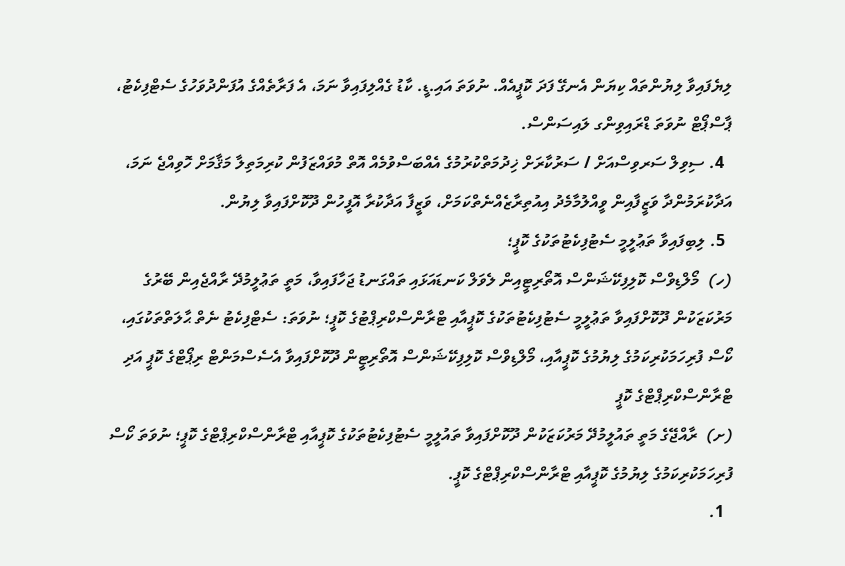ލިޔެފައިވާ ލިޔުންތައް ކިޔަން އެނގޭ ފަދަ ކޮޕީއެއް. ނުވަތަ އައި.ޑީ. ކާޑު ގެއްލިފައިވާ ނަމަ، އެ ފަރާތެއްގެ އުފަންދުވަހުގެ ސެޓްފިކެޓު، ޕާސްޕޯޓް ނުވަތަ ޑްރައިވިންގ ލައިސަންސް.
  4. ސިވިލް ސަރވިސްއަށް / ސަރުކާރަށް ޚިދުމަތްކުރުމުގެ އެއްބަސްވުމެއް އޮތް މުވައްޒަފުން ކުރިމަތިލާ މަޤާމަށް ހޮވިއްޖެ ނަމަ، އަދާކުރަމުންދާ ވަޒީފާއިން ވީއްލުމާމެދު އިއުތިރާޒެއްނެތްކަމަށް، ވަޒީފާ އަދާކުރާ އޮފީހުން ދޫކޮށްފައިވާ ލިޔުން.
  5. ލިބިފައިވާ ތަޢުލީމީ ސެޓުފިކެޓުތަކުގެ ކޮޕީ؛
(ހ)  މޯލްޑިވްސް ކޮލިފިކޭޝަންސް އޮތޯރިޓީއިން ލެވަލް ކަނޑައަޅައި ތައްގަނޑު ޖަހާފައިވާ، މަތީ ތަޢުލީމުދޭ ރާއްޖެއިން ބޭރުގެ މަރުކަޒަކުން ދޫކޮށްފައިވާ ތަޢުލީމީ ސެޓުފިކެޓުތަކުގެ ކޮޕީއާއި ޓްރާންސްކްރިޕްޓުގެ ކޮޕީ؛ ނުވަތަ: ސެޓްފިކެޓު ނެތް ޙާލަތްތަކުގައި، ކޯސް ފުރިހަމަކުރިކަމުގެ ލިޔުމުގެ ކޮޕީއާއި، މޯލްޑިވްސް ކޮލިފިކޭޝަންސް އޮތޯރިޓީން ދޫކޮށްފައިވާ އެސެސްމަންޓް ރިޕޯޓްގެ ކޮޕީ އަދި ޓްރާންސްކްރިޕްޓްގެ ކޮޕީ
(ށ)  ރާއްޖޭގެ މަތީ ތައުލީމުދޭ މަރުކަޒަކުން ދޫކޮށްފައިވާ ތައުލީމީ ސެޓުފިކެޓުތަކުގެ ކޮޕީއާއި ޓްރާންސްކްރިޕްޓްގެ ކޮޕީ؛ ނުވަތަ ކޯސް ފުރިހަމަކުރިކަމުގެ ލިޔުމުގެ ކޮޕީއާއި ޓްރާންސްކްރިޕްޓްގެ ކޮޕީ.
  1.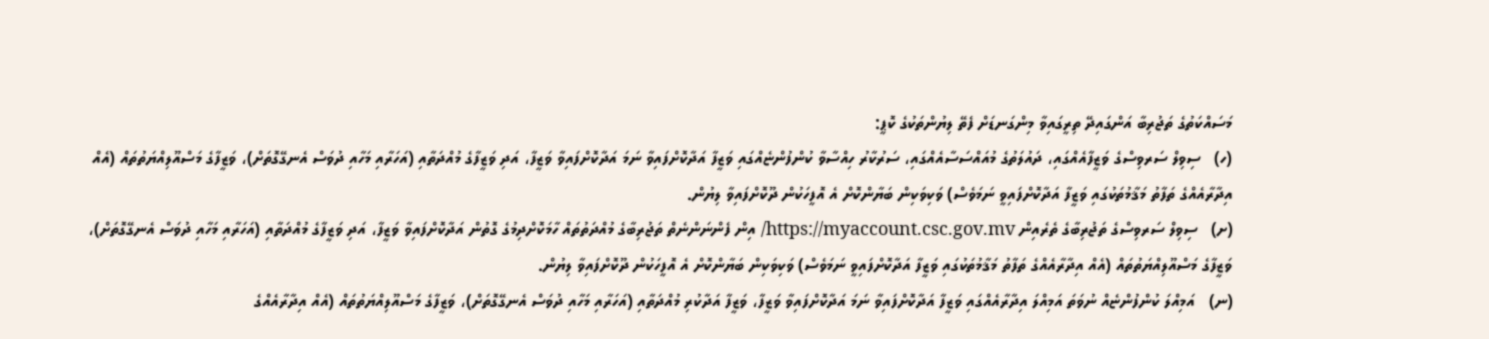މަސައްކަތުގެ ތަޖުރިބާ އަންގައިދޭ ތިރީގައިވާ މިންގަނޑަށް ފެތޭ ލިޔުންތަކުގެ ކޮޕީ:
(ހ)   ސިވިލް ސަރވިސްގެ ވަޒީފާއެއްގައި، ދައުލަތުގެ މުއައްސަސާއެއްގައި، ސަރުކާރު ހިއްސާވާ ކުންފުންޏެއްގައި ވަޒީފާ އަދާކޮށްފައިވާ ނަމަ އަދާކޮށްފައިވާ ވަޒީފާ، އަދި ވަޒީފާގެ މުއްދަތާއި (އަހަރާއި މަހާއި ދުވަސް އެނގޭގޮތަށް)، ވަޒީފާގެ މަސްއޫލިއްޔަތުތައް (އެއް އިދާރާއެއްގެ ތަފާތު މަޤާމުތަކުގައި ވަޒީފާ އަދާކޮށްފައިވީ ނަމަވެސް) ވަކިވަކިން ބަޔާންކޮށް އެ އޮފީހަކުން ދޫކޮށްފައިވާ ލިޔުން.
(ށ)   ސިވިލް ސަރވިސްގެ ތަޖުރިބާގެ ތެރެއިން https://myaccount.csc.gov.mv/ އިން ފެންނަންނެތް ތަޖުރިބާގެ މުއްދަތުތައް ހާމަކޮށްދިމުގެ ގޮތުން އަދާކޮށްފައިވާ ވަޒީފާ، އަދި ވަޒީފާގެ މުއްދަތާއި (އަހަރާއި މަހާއި ދުވަސް އެނގޭގޮތަށް)، ވަޒީފާގެ މަސްއޫލިއްޔަތުތައް (އެއް އިދާރާއެއްގެ ތަފާތު މަޤާމުތަކުގައި ވަޒީފާ އަދާކޮށްފައިވީ ނަމަވެސް) ވަކިވަކިން ބަޔާންކޮށް އެ އޮފީހަކުން ދޫކޮށްފައިވާ ލިޔުން.
(ނ)   އަމިއްލަ ކުންފުންޏެއް ނުވަތަ އަމިއްލަ އިދާރާއެއްގައި ވަޒީފާ އަދާކޮށްފައިވާ ނަމަ އަދާކޮށްފައިވާ ވަޒީފާ، ވަޒީފާ އަދާކުރި މުއްދަތާއި (އަހަރާއި މަހާއި ދުވަސް އެނގޭގޮތަށް)، ވަޒީފާގެ މަސްއޫލިއްޔަތުތައް (އެއް އިދާރާއެއްގެ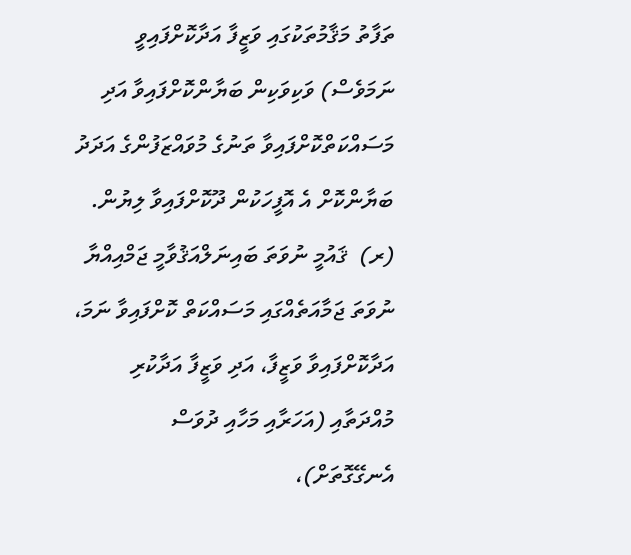ތަފާތު މަޤާމުތަކުގައި ވަޒީފާ އަދާކޮށްފައިވީ ނަމަވެސް) ވަކިވަކިން ބަޔާންކޮށްފައިވާ އަދި މަސައްކަތްކޮށްފައިވާ ތަނުގެ މުވައްޒަފުންގެ އަދަދު ބަޔާންކޮށް އެ އޮފީހަކުން ދޫކޮށްފައިވާ ލިޔުން.
(ރ)  ޤައުމީ ނުވަތަ ބައިނަލްއަޤުވާމީ ޖަމްއިއްޔާ ނުވަތަ ޖަމާއަތެއްގައި މަސައްކަތް ކޮށްފައިވާ ނަމަ، އަދާކޮށްފައިވާ ވަޒީފާ، އަދި ވަޒީފާ އަދާކުރި މުއްދަތާއި (އަހަރާއި މަހާއި ދުވަސް އެނގޭގޮތަށް)،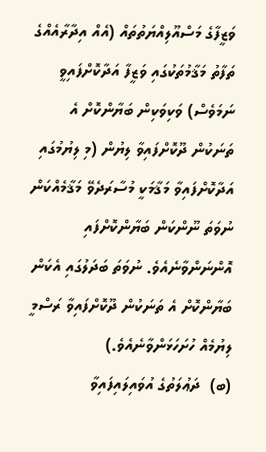ވަޒީފާގެ މަސްއޫލިއްޔަތުތައް (އެއް އިދާރާއެއްގެ ތަފާތު މަޤާމުތަކުގައި ވަޒީފާ އަދާކޮށްފައިވީ ނަމަވެސް) ވަކިވަކިން ބަޔާންކޮށް އެ ތަނަކުން ދޫކޮށްފައިވާ ލިޔުން (މި ލިޔުމުގައި އަދާކޮށްފައިވާ މަޤާމަކީ މުސާރަދެވޭ މަޤާމެއްކަން ނުވަތަ ނޫންކަން ބަޔާންކޮށްފައި އޮންނަންވާނެއެވެ. ނުވަތަ ބަދަލުގައި އެކަން ބަޔާންކޮށް އެ ތަނަކުން ދޫކޮށްފައިވާ ރަސްމީ ލިޔުމެއް ހުށަހަޅަންވާނެއެވެ.)
(ބ)  ދަޢުލަތުގެ އުވައިލައިފައިވާ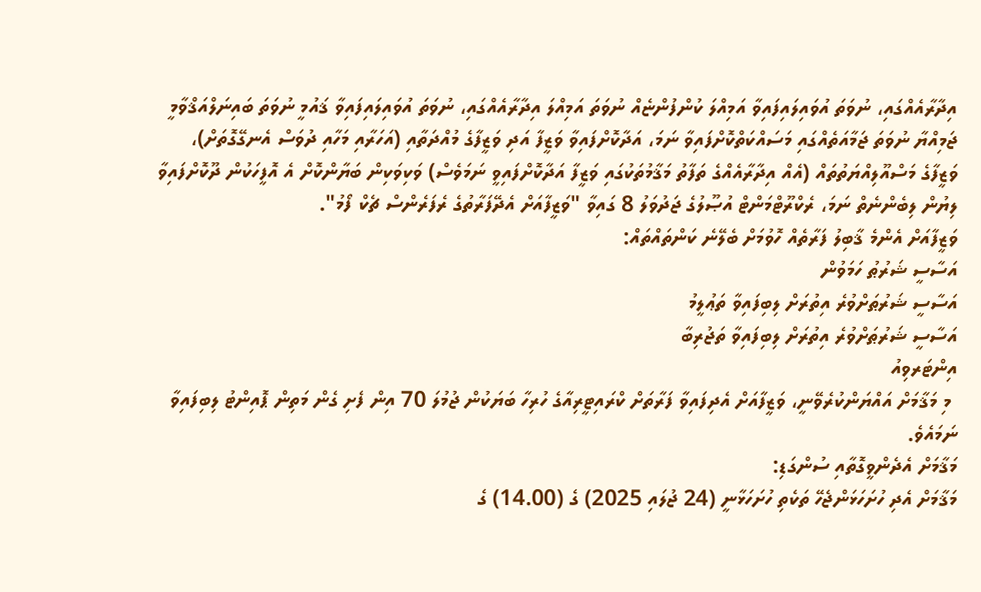އިދާރާއެއްގައި، ނުވަތަ އުވައިލައިފައިވާ އަމިއްލަ ކުންފުންޏެއް ނުވަތަ އަމިއްލަ އިދާރާއެއްގައި، ނުވަތަ އުވައިލައިފައިވާ ޤައުމީ ނުވަތަ ބައިނަލްއަޤްވާމީ ޖަމިއްޔާ ނުވަތަ ޖަމާއަތެއްގައި މަސައްކަތްކޮށްފައިވާ ނަމަ، އަދާކޮށްފައިވާ ވަޒީފާ އަދި ވަޒީފާގެ މުއްދަތާއި (އަހަރާއި މަހާއި ދުވަސް އެނގޭގޮތަށް)، ވަޒީފާގެ މަސްއޫލިއްޔަތުތައް (އެއް އިދާރާއެއްގެ ތަފާތު މަޤާމުތަކުގައި ވަޒީފާ އަދާކޮށްފައިވީ ނަމަވެސް) ވަކިވަކިން ބަޔާންކޮށް އެ އޮފީހަކުން ދޫކޮށްފައިވާ ލިޔުން ލިބެންނެތް ނަމަ، ރެކްރޫޓްމަންޓް އުޞޫލުގެ ޖަދުވަލު 8 ގައިވާ "ވަޒީފާއަށް އެދޭފަރާތުގެ ރެފަރެންސް ޗެކް ފޯމު".
ވަޒީފާއަށް އެންމެ ޤާބިލު ފަރާތެއް ހޮވުމަށް ބެލޭނެ ކަންތައްތައް:
އަސާސީ ޝަރުޠު ހަމަވުން
އަސާސީ ޝަރުޠަށްވުރެ އިތުރަށް ލިބިފައިވާ ތަޢުލީމު
އަސާސީ ޝަރުޠަށްވުރެ އިތުރަށް ލިބިފައިވާ ތަޖުރިބާ
އިންޓަރވިއު
 މި މަޤާމަށް އައްޔަންކުރެވޭނީ، ވަޒީފާއަށް އެދިފައިވާ ފަރާތަށް ކްރައިޓީރިއާގެ ހުރިހާ ބަޔަކުން ޖުމުލަ 70 އިން ފެށި ގެން މަތިން ޕޮއިންޓު ލިބިފައިވާ ނަމައެވެ.
މަޤާމަށް އެދެންވީގޮތާއި ސުންގަޑި:
މަޤާމަށް އެދި ހުށަހަޅަންޖެހޭ ތަކެތި ހުށަހަޅާނީ (24 ޖުލައި 2025) ގެ (14.00) ގެ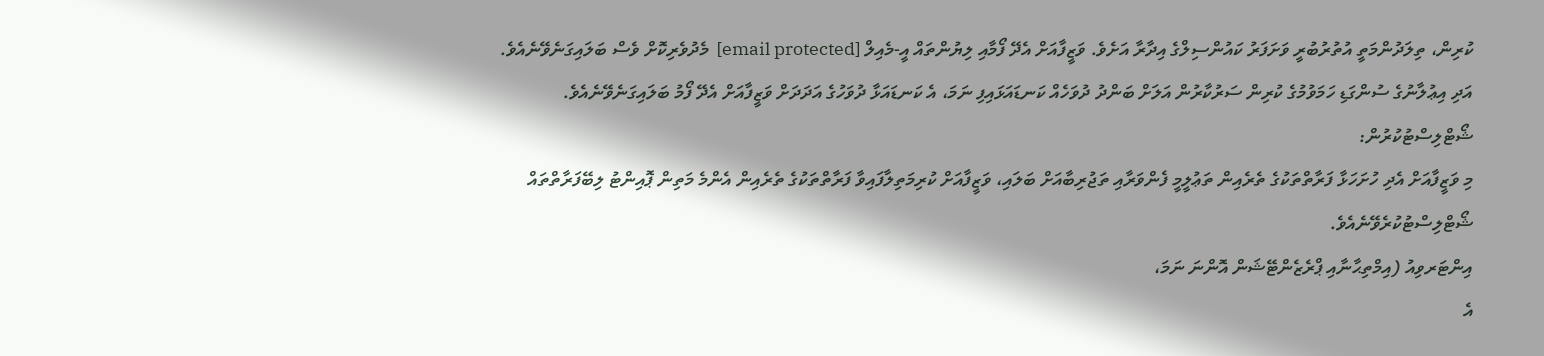ކުރިން، ތިލަދުންމަތީ އުތުރުބުރީ ވަށަފަރު ކައުންސިލްގެ އިދާރާ އަށެވެ. ވަޒީފާއަށް އެދޭ ފޯމާއި ލިޔުންތައް އީ-މެއިލް [email protected]  މެދުވެރިކޮށް ވެސް ބަލައިގަނެވޭނެއެވެ.
އަދި އިޢުލާނުގެ ސުންގަޑި ހަމަވުމުގެ ކުރިން ސަރުކާރުން އަލަށް ބަންދު ދުވަހެއް ކަނޑައަޅައިފި ނަމަ، އެ ކަނޑައަޅާ ދުވަހުގެ އަދަދަށް ވަޒީފާއަށް އެދޭ ފޯމު ބަލައިގަނެވޭނެއެވެ.
ޝޯޓްލިސްޓުކުރުން:
މި ވަޒީފާއަށް އެދި ހުށަހަޅާ ފަރާތްތަކުގެ ތެރެއިން ތަޢުލީމީ ފެންވަރާއި ތަޖުރިބާއަށް ބަލައި، ވަޒީފާއަށް ކުރިމަތިލާފައިވާ ފަރާތްތަކުގެ ތެރެއިން އެންމެ މަތިން ޕޮއިންޓު ލިބޭފަރާތްތައް ޝޯޓްލިސްޓުކުރެވޭނެއެވެ.
އިންޓަރވިއު (އިމްތިޙާނާއި ޕްރެޒެންޓޭޝަން އޮންނަ ނަމަ،
އެ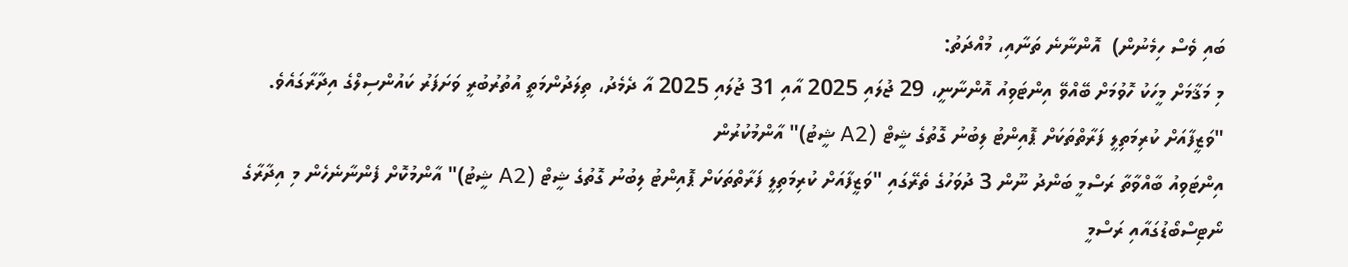ބައި ވެސް ހިމެނުން)  އޮންނާނެ ތަނާއި، މުއްދަތު:
މި މަޤާމަށް މީހަކު ހޮވުމަށް ބޭއްވޭ އިންޓަވިއު އޮންނާނީ، 29 ޖުލައި 2025 އާއި 31 ޖުލައި 2025 އާ ދެމެދު، ތިލަދުންމަތީ އުތުރުބުރީ ވަށަފަރު ކައުންސިލްގެ އިދާރާގައެވެ.
"ވަޒީފާއަށް ކުރިމަތިލީ ފަރާތްތަކަށް ޕޮއިންޓު ލިބުނު ގޮތުގެ ޝީޓް (A2 ޝީޓު)" އާންމުކުރުން
އިންޓަވިއު ބާއްވާތާ ރަސްމީ ބަންދު ނޫން 3 ދުވަހުގެ ތެރޭގައި "ވަޒީފާއަށް ކުރިމަތިލީ ފަރާތްތަކަށް ޕޮއިންޓު ލިބުނު ގޮތުގެ ޝީޓް (A2 ޝީޓު)" އާންމުކޮށް ފެންނާނެހެން މި އިދާރާގެ ނޯޓިސްބޯޑުގައާއި ރަސްމީ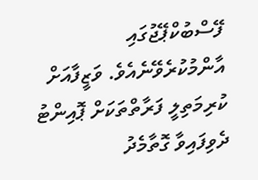ފޭސްބުކްޕޭޖުގައި އާންމުކުރެވޭނެއެވެ. ވަޒީފާއަށް ކުރިމަތިލީ ފަރާތްތަކަށް ޕޮއިންޓު ދެވިފައިވާ ގޮތާމެދު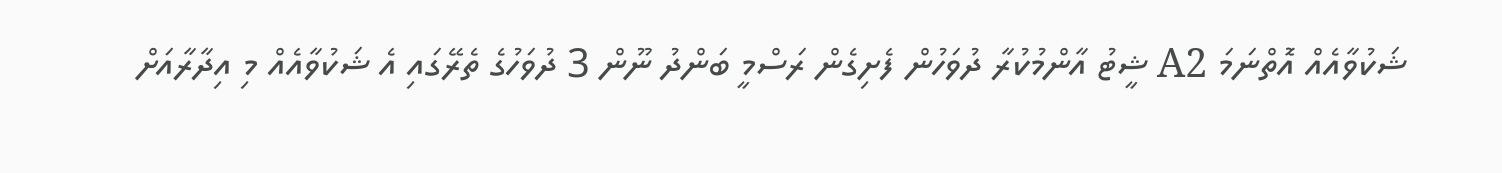ޝަކުވާއެއް އޮތްނަމަ A2 ޝީޓު އާންމުކުރާ ދުވަހުން ފެށިގެން ރަސްމީ ބަންދު ނޫން 3 ދުވަހުގެ ތެރޭގައި އެ ޝަކުވާއެއް މި އިދާރާއަށް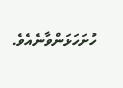ހުށަހަޅަންވާނެއެވެ.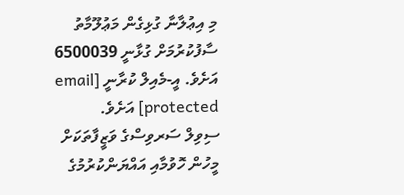މި އިޢުލާނާ ގުޅިގެން މަޢުލޫމާތު ސާފުކުރުމަށް ގުޅާނީ 6500039 އަށެވެ. އީ-މެއިލް ކުރާނީ [email protected] އަށެވެ.
ސިވިލް ސަރވިސްގެ ވަޒީފާތަކަށް މީހުން ހޮވުމާއި އައްޔަންކުރުމުގެ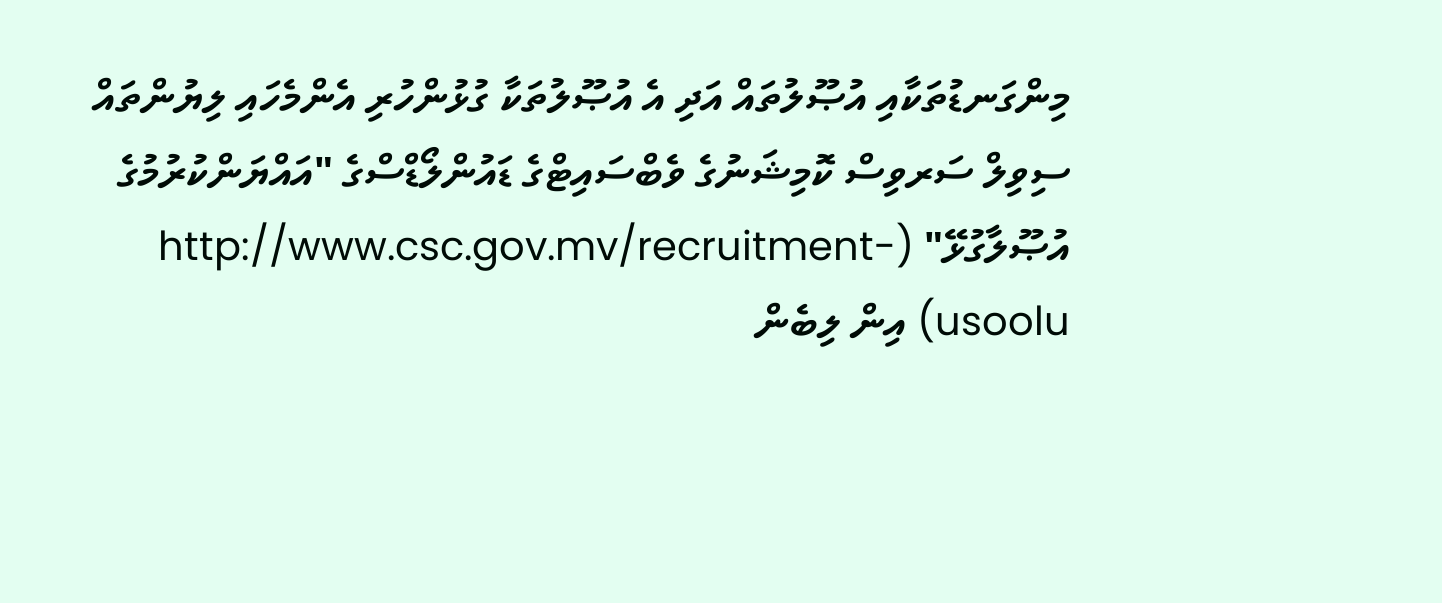މިންގަނޑުތަކާއި އުޞޫލުތައް އަދި އެ އުޞޫލުތަކާ ގުޅުންހުރި އެންމެހައި ލިޔުންތައް ސިވިލް ސަރވިސް ކޮމިޝަނުގެ ވެބްސައިޓްގެ ޑައުންލޯޑްސްގެ "އައްޔަންކުރުމުގެ އުޞޫލާގުޅޭ" (http://www.csc.gov.mv/recruitment-usoolu) އިން ލިބެން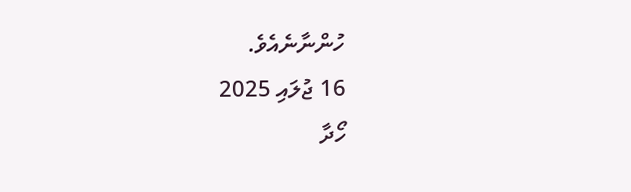ހުންނާނެއެވެ.
16 ޖުލައި 2025
ހޯދާ